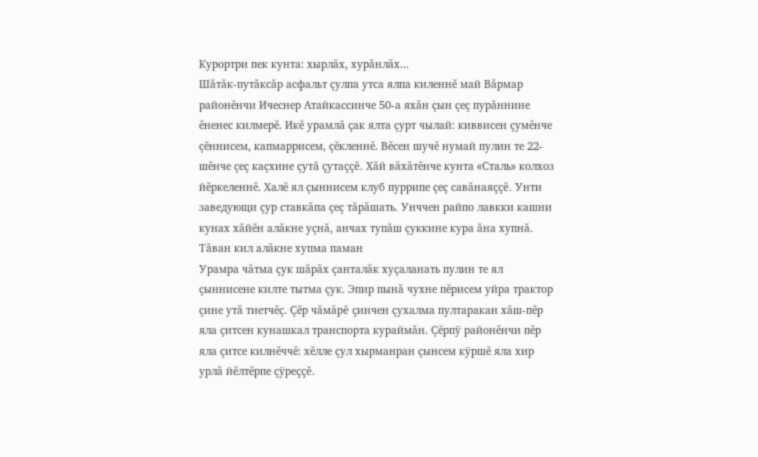Курортри пек кунта: хырлăх, хурăнлăх...
Шăтăк-путăксăр асфальт çулпа утса ялпа киленнĕ май Вăрмар районĕнчи Ичеснер Атайкассинче 50-а яхăн çын çеç пурăннине ĕненес килмерĕ. Икĕ урамлă çак ялта çурт чылай: киввисен çумĕнче çĕннисем, капмаррисем, çĕкленнĕ. Вĕсен шучĕ нумай пулин те 22-шĕнче çеç каçхине çутă çутаççĕ. Хăй вăхăтĕнче кунта «Сталь» колхоз йĕркеленнĕ. Халĕ ял çыннисем клуб пуррипе çеç савăнаяççĕ. Унти заведующи çур ставкăпа çеç тăрăшать. Унччен райпо лавкки кашни кунах хăйĕн алăкне уçнă, анчах тупăш çуккине кура ăна хупнă.
Тăван кил алăкне хупма паман
Урамра чăтма çук шăрăх çанталăк хуçаланать пулин те ял çыннисене килте тытма çук. Эпир пынă чухне пĕрисем уйра трактор çине утă тиетчĕç. Çĕр чăмăрĕ çинчен çухалма пултаракан хăш-пĕр яла çитсен кунашкал транспорта кураймăн. Çĕрпÿ районĕнчи пĕр яла çитсе килнĕччĕ: хĕлле çул хырманран çынсем кÿршĕ яла хир урлă йĕлтĕрпе çÿреççĕ.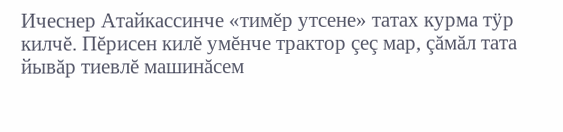Ичеснер Атайкассинче «тимĕр утсене» татах курма тÿр килчĕ. Пĕрисен килĕ умĕнче трактор çеç мар, çăмăл тата йывăр тиевлĕ машинăсем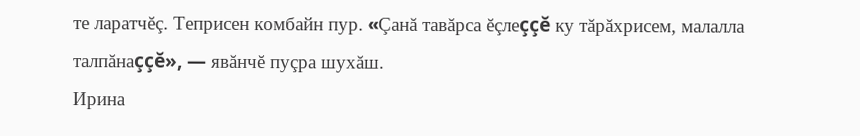те ларатчĕç. Теприсен комбайн пур. «Çанă тавăрса ĕçлеççĕ ку тăрăхрисем, малалла талпăнаççĕ», — явăнчĕ пуçра шухăш.
Ирина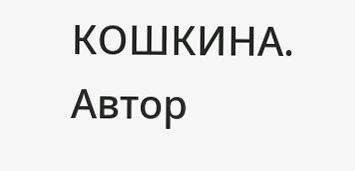КОШКИНА.
Автор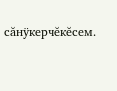сăнÿкерчĕкĕсем.